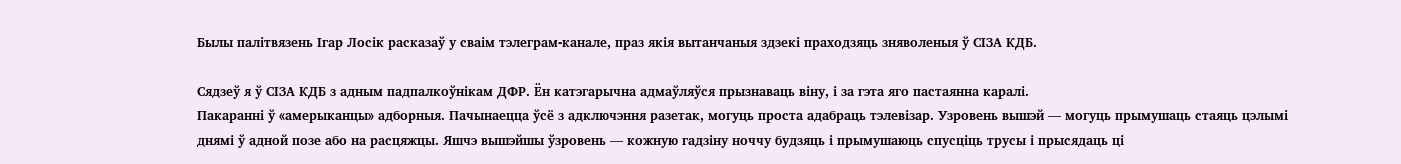Былы палітвязень Ігар Лосік расказаў у сваім тэлеграм-канале, праз якія вытанчаныя здзекі праходзяць зняволеныя ў СІЗА КДБ.

Сядзеў я ў СІЗА КДБ з адным падпалкоўнікам ДФР. Ён катэгарычна адмаўляўся прызнаваць віну, і за гэта яго пастаянна каралі.
Пакаранні ў «амерыканцы» адборныя. Пачынаецца ўсё з адключэння разетак, могуць проста адабраць тэлевізар. Узровень вышэй — могуць прымушаць стаяць цэлымі днямі ў адной позе або на расцяжцы. Яшчэ вышэйшы ўзровень — кожную гадзіну ноччу будзяць і прымушаюць спусціць трусы і прысядаць ці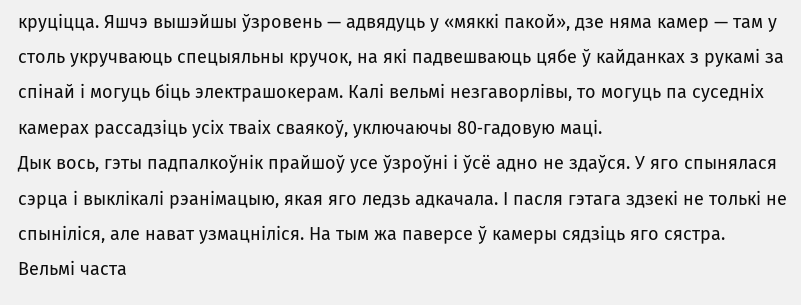круціцца. Яшчэ вышэйшы ўзровень — адвядуць у «мяккі пакой», дзе няма камер — там у столь укручваюць спецыяльны кручок, на які падвешваюць цябе ў кайданках з рукамі за спінай і могуць біць электрашокерам. Калі вельмі незгаворлівы, то могуць па суседніх камерах рассадзіць усіх тваіх сваякоў, уключаючы 80‑гадовую маці.
Дык вось, гэты падпалкоўнік прайшоў усе ўзроўні і ўсё адно не здаўся. У яго спынялася сэрца і выклікалі рэанімацыю, якая яго ледзь адкачала. І пасля гэтага здзекі не толькі не спыніліся, але нават узмацніліся. На тым жа паверсе ў камеры сядзіць яго сястра.
Вельмі часта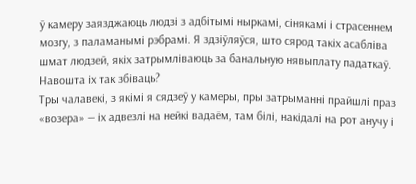ў камеру заязджаюць людзі з адбітымі ныркамі, сінякамі і страсеннем мозгу, з паламанымі рэбрамі. Я здзіўляўся, што сярод такіх асабліва шмат людзей, якіх затрымліваюць за банальную нявыплату падаткаў. Навошта іх так збіваць?
Тры чалавекі, з якімі я сядзеў у камеры, пры затрыманні прайшлі праз «возера» — іх адвезлі на нейкі вадаём, там білі, накідалі на рот анучу і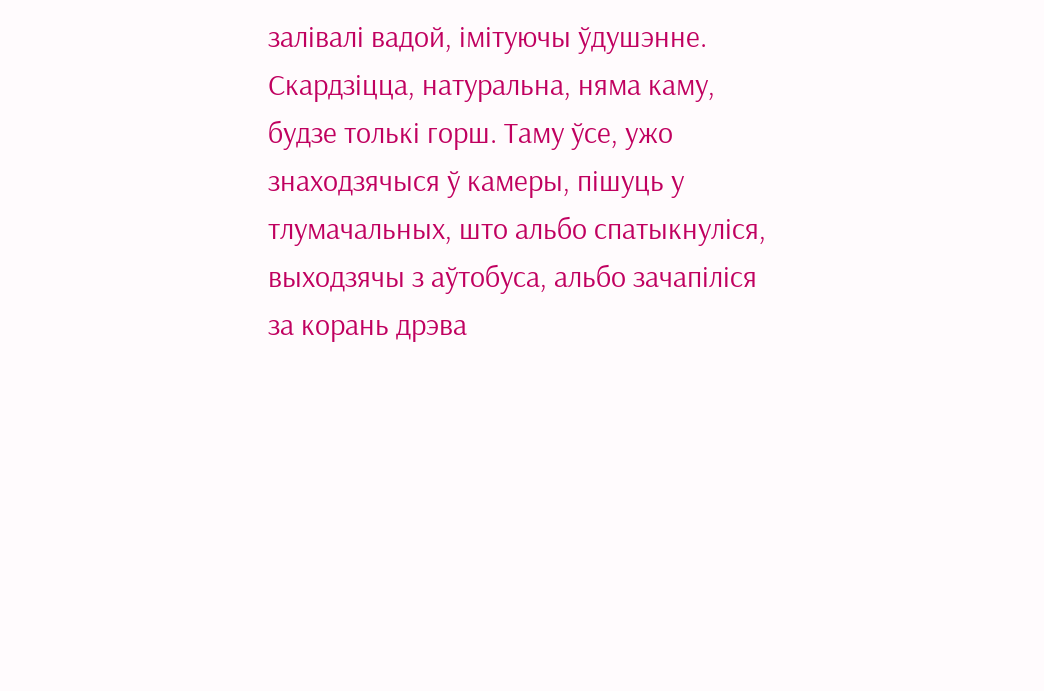залівалі вадой, імітуючы ўдушэнне.
Скардзіцца, натуральна, няма каму, будзе толькі горш. Таму ўсе, ужо знаходзячыся ў камеры, пішуць у тлумачальных, што альбо спатыкнуліся, выходзячы з аўтобуса, альбо зачапіліся за корань дрэва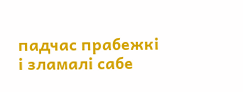падчас прабежкі і зламалі сабе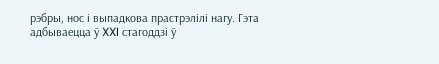рэбры, нос і выпадкова прастрэлілі нагу. Гэта адбываецца ў XXI стагоддзі ў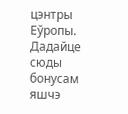цэнтры Еўропы. Дадайце сюды бонусам яшчэ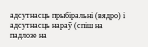адсутнасць прыбіральні (вядро) і адсутнасць нараў (спіш на падлозе на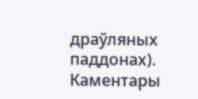драўляных паддонах).
Каментары